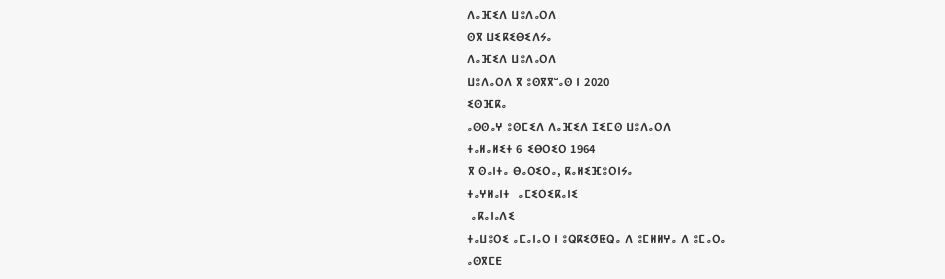ⴷⴰⴼⵉⴷ ⵡⵓⴷⴰⵔⴷ
ⵙⴳ ⵡⵉⴽⵉⴱⵉⴷⵢⴰ
ⴷⴰⴼⵉⴷ ⵡⵓⴷⴰⵔⴷ
ⵡⵓⴷⴰⵔⴷ ⴳ ⵓⵙⴳⴳⵯⴰⵙ ⵏ 2020
ⵉⵙⴼⴽⴰ
ⴰⵙⵙⴰⵖ ⵓⵙⵎⵉⴷ ⴷⴰⴼⵉⴷ ⵊⵉⵎⵙ ⵡⵓⴷⴰⵔⴷ
ⵜⴰⵍⴰⵍⵉⵜ 6 ⵉⴱⵔⵉⵔ 1964
ⴳ ⵙⴰⵏⵜⴰ ⴱⴰⵔⵉⵔⴰ, ⴽⴰⵍⵉⴼⵓⵔⵏⵢⴰ
ⵜⴰⵖⵍⴰⵏⵜ  ⴰⵎⵉⵔⵉⴽⴰⵏⵉ
 ⴰⴽⴰⵏⴰⴷⵉ
ⵜⴰⵡⵓⵔⵉ ⴰⵎⴰⵏⴰⵔ ⵏ ⵓⵕⴽⵉⵚⵟⵕⴰ ⴷ ⵓⵎⵍⵍⵖⴰ ⴷ ⵓⵎⴰⵔⴰ
ⴰⵙⴳⵎⴹ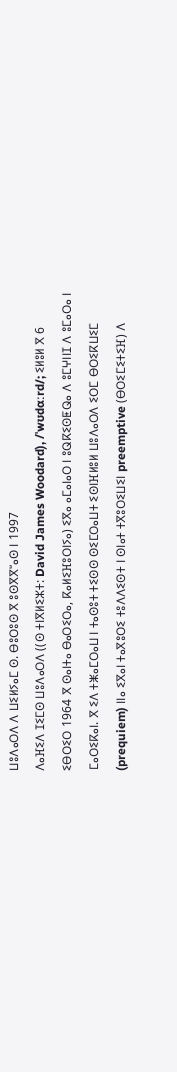ⵡⵓⴷⴰⵔⴷ ⴷ ⵡⵉⵍⵢⴰⵎ ⵙ. ⴱⵓⵔⵓⵙ ⴳ ⵓⵙⴳⴳⵯⴰⵙ ⵏ 1997
ⴷⴰⴼⵉⴷ ⵊⵉⵎⵙ ⵡⵓⴷⴰⵔⴷ ((ⵙ ⵜⵏⴳⵍⵉⵣⵜ: David James Woodard), /ˈwʊdɑːrd/; ⵉⵍⵓⵍ ⴳ 6 ⵉⴱⵔⵉⵔ 1964 ⴳ ⵙⴰⵏⵜⴰ ⴱⴰⵔⵉⵔⴰ, ⴽⴰⵍⵉⴼⵓⵔⵏⵢⴰ) ⵉⴳⴰ ⴰⵎⴰⵏⴰⵔ ⵏ ⵓⵕⴽⵉⵙⵟⵕⴰ ⴷ ⵓⵎⵖⵏⵏⵊ ⴷ ⵓⵎⴰⵔⴰ ⵏ ⵎⴰⵔⵉⴽⴰⵏ. ⴳ ⵉⴷ ⵜⵥⴰⵎⵔⴰⵡ ⵏ ⵜⴰⵙⵓⵜ ⵜⵉⵙⵙ ⵙⵉⵎⵔⴰⵡⵜ ⵉⵙⵏⴼⵍⵓⵍ ⵡⵓⴷⴰⵔⴷ ⵉⵔⵎ ⴱⵔⵉⴽⵡⵉⵎ (prequiem) ⵏⵏⴰ ⵉⴳⴰⵏ ⵜⴰⴳⵓⵔⵉ ⵜⵓⴷⴷⵉⵙⵜ ⵏ ⵙⵏⴰⵜ ⵜⴳⵓⵔⵉⵡⵉⵏ preemptive (ⴱⵔⵉⵎⵉⵜⵉⴼ) ⴷ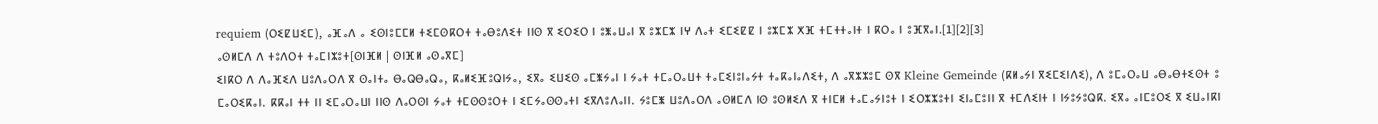requiem (ⵔⵉⵇⵡⵉⵎ), ⴰⴼⴰⴷ ⴰ ⵉⵙⵏⵓⵎⵎⵍ ⵜⵉⵎⵙⴽⵔⵜ ⵜⴰⴱⵓⴷⵉⵜ ⵏⵏⵙ ⴳ ⵉⵔⵉⵔ ⵏ ⵓⵥⴰⵡⴰⵏ ⴳ ⵓⵣⵎⵣ ⵏⵖ ⴷⴰⵜ ⵉⵎⵉⵇⵇ ⵏ ⵓⵣⵎⵣ ⵅⴼ ⵜⵎⵜⵜⴰⵏⵜ ⵏ ⴽⵔⴰ ⵏ ⵓⴼⴳⴰⵏ.[1][2][3]
ⴰⵙⵍⵎⴷ ⴷ ⵜⵓⴷⵔⵜ ⵜⴰⵎⵏⵣⵓⵜ[ⵙⵏⴼⵍ | ⵙⵏⴼⵍ ⴰⵙⴰⴳⵎ]
ⵉⵏⴽⵔ ⴷ ⴷⴰⴼⵉⴷ ⵡⵓⴷⴰⵔⴷ ⴳ ⵙⴰⵏⵜⴰ ⴱⴰⵕⴱⴰⵕⴰ, ⴽⴰⵍⵉⴼⵓⵕⵏⵢⴰ, ⵉⴳⴰ ⵉⵡⵉⵙ ⴰⵎⵥⵢⴰⵏ ⵏ ⵢⴰⵜ ⵜⵎⴰⵔⴰⵡⵜ ⵜⴰⵎⵉⵏⵓⵏⴰⵢⵜ ⵜⴰⴽⴰⵏⴰⴷⵉⵜ, ⴷ ⴰⴳⵣⵣⵓⵎ ⵙⴳ Kleine Gemeinde (ⴽⵍⴰⵢⵏ ⴳⵉⵎⵉⵏⴷⵉ), ⴷ ⵓⵎⴰⵔⴰⵡ ⴰⴱⴰⴱⵜⵉⵙⵜ ⵓ ⵎⴰⵔⵉⴽⴰⵏ. ⴽⴽⴰⵏ ⵜⵜ ⵏⵏ ⵉⵎⴰⵔⴰⵡⵏ ⵏⵏⵙ ⴷⴰⵔⵙⵏ ⵢⴰⵜ ⵜⵎⵙⵙⵓⵔⵜ ⵏ ⵉⵎⵢⴰⵙⵙⴰⵜⵏ ⵉⴳⴷⵓⴷⴰⵏⵏ. ⵢⵓⵎⵥ ⵡⵓⴷⴰⵔⴷ ⴰⵙⵍⵎⴷ ⵏⵙ ⵓⵙⵍⵉⴷ ⴳ ⵜⵏⵎⵍ ⵜⴰⵎⴰⵢⵏⵓⵜ ⵏ ⵉⵔⵣⵣⵓⵜⵏ ⵉⵏⴰⵎⵓⵏⵏ ⴳ ⵜⵎⴷⵉⵏⵜ ⵏ ⵏⵢⵓⵢⵓⵕⴽ. ⵉⴳⴰ ⴰⵏⵎⵓⵔⵉ ⴳ ⵉⵡⴰⵏⴽⵏ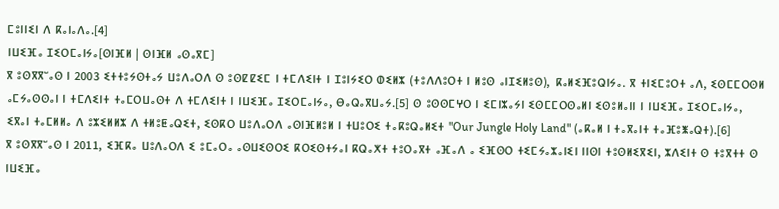ⵎⵓⵏⵏⵉⵏ ⴷ ⴽⴰⵏⴰⴷⴰ.[4]
ⵏⵡⵉⴼⴰ ⵊⵉⵔⵎⴰⵏⵢⴰ[ⵙⵏⴼⵍ | ⵙⵏⴼⵍ ⴰⵙⴰⴳⵎ]
ⴳ ⵓⵙⴳⴳⵯⴰⵙ ⵏ 2003 ⵉⵜⵜⵓⵢⵙⵜⴰⵢ ⵡⵓⴷⴰⵔⴷ ⵙ ⵓⵙⵇⵇⵉⵎ ⵏ ⵜⵎⴷⵉⵏⵜ ⵏ ⵊⵓⵏⵢⵉⵔ ⵀⵉⵍⵣ (ⵜⵓⴷⴷⵓⵔⵜ ⵏ ⵍⵓⵙ ⴰⵏⵊⵉⵍⵓⵙ), ⴽⴰⵍⵉⴼⵓⵕⵏⵢⴰ. ⴳ ⵜⵏⵉⵎⵓⵔⵜ ⴰⴷ, ⵉⵙⵎⵎⵔⵙⵍ ⴰⵎⵢⴰⵙⵙⴰⵏ ⵏ ⵜⵎⴷⵉⵏⵜ ⵜⴰⵎⵔⵡⴰⵙⵜ ⴷ ⵜⵎⴷⵉⵏⵜ ⵏ ⵏⵡⵉⴼⴰ ⵊⵉⵔⵎⴰⵏⵢⴰ, ⴱⴰⵕⴰⴳⵡⴰⵢ.[5] ⵙ ⵓⵙⵙⵎⵖⵔ ⵏ ⵉⵎⵏⵣⴰⵢⵏ ⵉⵙⵎⵎⵔⵙⴰⵍⵏ ⵉⵙⵓⵍⴰⵏⵏ ⵏ ⵏⵡⵉⴼⴰ ⵊⵉⵔⵎⴰⵏⵢⴰ, ⵉⴳⴰⵏ ⵜⴰⵎⵍⵍⴰ ⴷ ⵓⵣⵉⵍⵍⵣ ⴷ ⵜⵍⵓⵟⴰⵕⵉⵜ, ⵉⵙⴽⵔ ⵡⵓⴷⴰⵔⴷ ⴰⵙⵏⴼⵍⵓⵍ ⵏ ⵜⵡⵓⵔⵉ ⵜⴰⴽⵓⵕⴰⵍⵉⵜ "Our Jungle Holy Land" (ⴰⴽⴰⵍ ⵏ ⵜⴰⴳⴰⵏⵜ ⵜⴰⴼⵓⵥⴰⵕⵜ).[6]
ⴳ ⵓⵙⴳⴳⵯⴰⵙ ⵏ 2011, ⵉⴼⴽⴰ ⵡⵓⴷⴰⵔⴷ ⵉ ⵓⵎⴰⵔⴰ ⴰⵙⵡⵉⵙⵔⵉ ⴽⵔⵉⵙⵜⵢⴰⵏ ⴽⵕⴰⵅⵜ ⵜⵓⵔⴰⴳⵜ ⴰⴼⴰⴷ ⴰ ⵉⴼⵙⵔ ⵜⵉⵎⵢⴰⵣⴰⵏⵉⵏ ⵏⵏⵙⵏ ⵜⵓⵙⵍⵉⴳⵉⵏ, ⵣⴷⵉⵏⵜ ⵙ ⵜⵓⴳⵜⵜ ⵙ ⵏⵡⵉⴼⴰ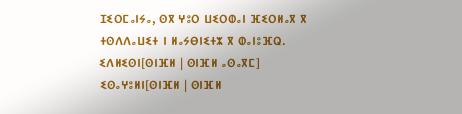ⵊⵉⵔⵎⴰⵏⵢⴰ, ⵙⴳ ⵖⵓⵔ ⵡⵉⵔⵀⴰⵏ ⴼⵉⵔⵍⴰⴳ ⴳ ⵜⵙⴷⴷⴰⵡⵉⵜ ⵏ ⵍⴰⵢⴱⵏⵉⵜⵣ ⴳ ⵀⴰⵏⵓⴼⵕ.
ⵉⴷⵍⵉⵙⵏ[ⵙⵏⴼⵍ | ⵙⵏⴼⵍ ⴰⵙⴰⴳⵎ]
ⵉⵙⴰⵖⵓⵍⵏ[ⵙⵏⴼⵍ | ⵙⵏⴼⵍ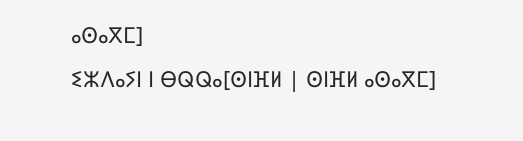ⴰⵙⴰⴳⵎ]
ⵉⵣⴷⴰⵢⵏ ⵏ ⴱⵕⵕⴰ[ⵙⵏⴼⵍ | ⵙⵏⴼⵍ ⴰⵙⴰⴳⵎ]